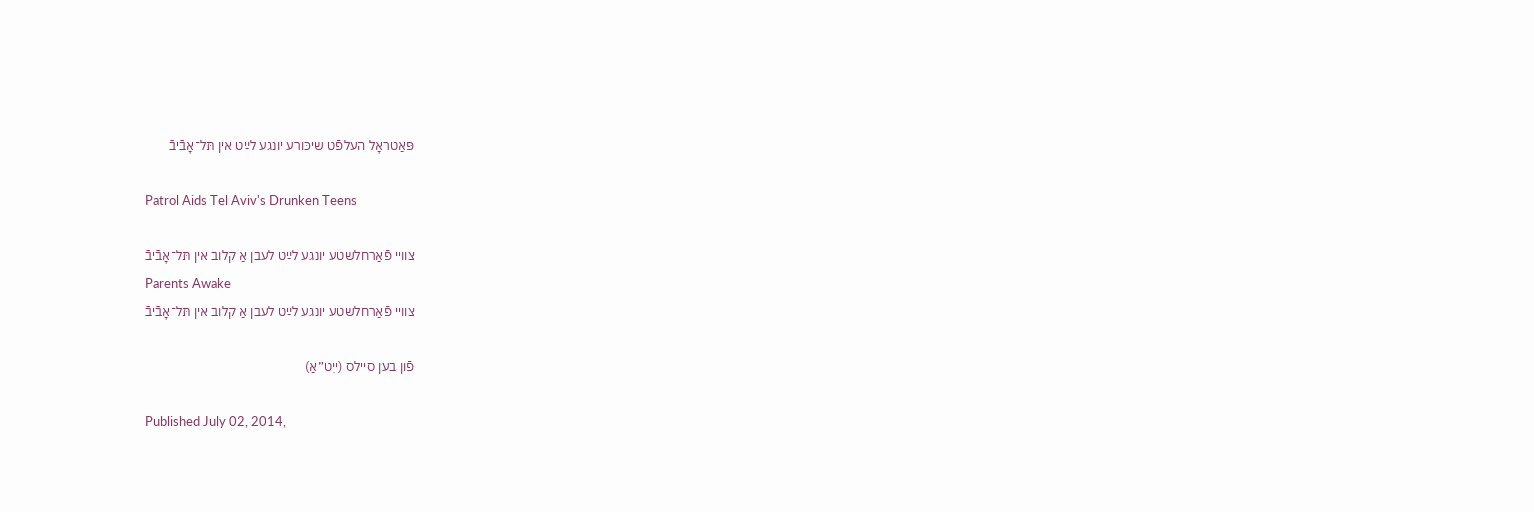פּאַטראָל העלפֿט שיכּורע יונגע לײַט אין תּל־אָבֿיבֿ

Patrol Aids Tel Aviv's Drunken Teens

צוויי פֿאַרחלשטע יונגע לײַט לעבן אַ קלוב אין תּל־אָבֿיבֿ
Parents Awake
צוויי פֿאַרחלשטע יונגע לײַט לעבן אַ קלוב אין תּל־אָבֿיבֿ

פֿון בען סיילס (ייִט״אַ)

Published July 02, 2014,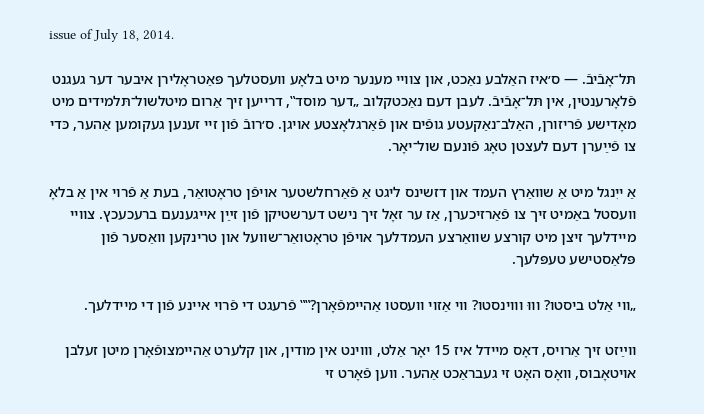issue of July 18, 2014.

תּל־אָבֿיבֿ. — ס׳איז האַלבע נאַכט, און צוויי מענער מיט בלאָע וועסטלעך פּאַטראָלירן איבער דער געגנט פֿלאָרענטין, אין תּל־אָבֿיבֿ. לעבן דעם נאַכטקלוב „דער מוסד‟, דרייען זיך אַרום מיטלשול־תּלמידים מיט מאָדישע פֿריזורן, האַלב־נאַקעטע גופֿים און פֿאַרגלאָצטע אויגן. ס׳רובֿ פֿון זיי זענען געקומען אַהער, כּדי צו פֿײַערן דעם לעצטן טאָג פֿונעם שול־יאָר.

אַ ייִנגל מיט אַ שוואַרץ העמד און דזשינס ליגט אַ פֿאַרחלשטער אויפֿן טראָטואַר, בעת אַ פֿרוי אין אַ בלאָ וועסטל באַמיט זיך צו פֿאַרזיכערן, אַז ער זאָל זיך נישט דערשטיקן פֿון זײַן אייגענעם ברעכעכץ. צוויי מיידלעך זיצן מיט קורצע שוואַרצע העמדלעך אויפֿן טראָטואַר־שוועל און טרינקען וואַסער פֿון פּלאַסטישע טעפּלעך.

„ווי אַלט ביסטו? וווּ וווינסטו? ווי אַזוי וועסטו אַהיימפֿאָרן?‟‟ פֿרעגט די פֿרוי איינע פֿון די מיידלעך.

ווײַזט זיך אַרויס, דאָס מיידל איז 15 יאָר אַלט, וווינט אין מודין, און קלערט אַהיימצופֿאָרן מיטן זעלבן אויטאָבוס, וואָס האָט זי געבראַכט אַהער. ווען פֿאָרט זי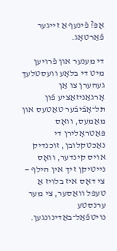אָפּ? פֿינעף אַ זייגער פֿאַרטאָג.

די מענער און פֿרויען מיט די בלאָע וועסטלעך געהערן צו אַן אָרגאַניזאַציע פֿון תּל־אָבֿיבֿער טאַטעס און מאַמעס, וואָס פּאַטראָלירן די נאַכטקלובן, זוכנדיק אויס קינדער, וואָס נייטיקן זיך אין הילף — צי דאָס איז בלויז אַ טעפּל וואַסער, צי מער ערנסטע נויטפֿאַל־באַדינונגען.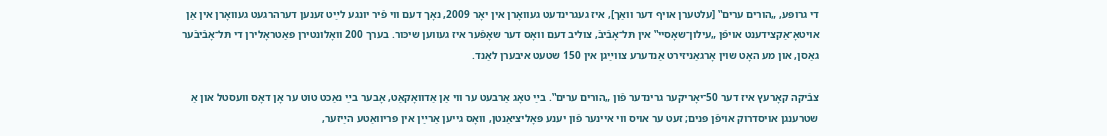די גרופּע, „הורים ערים‟ [עלטערן אויף דער וואַך], איז געגרינדעט געוואָרן אין יאָר 2009, נאָך דעם ווי פֿיר יונגע לײַט זענען דערהרגעט געוואָרן אין אַן אויטאָ־אַקצידענט אויפֿן „עילון־שאָסיי‟ אין תּל־אָבֿיבֿ, צוליב דעם וואָס דער שאָפֿער איז געווען שיכּור. בערך 200 וואָלונטירן פּאַטראָלירן די תּל־אָבֿיבֿער גאַסן, און מע האָט שוין אָרגאַניזירט אַנדערע צווײַגן אין 150 שטעט איבערן לאַנד.

צבֿיקה קאָרעץ איז דער 50־יאָריקער גרינדער פֿון „הורים ערים‟. בײַ טאָג אַרבעט ער ווי אַן אַדוואָקאַט, אָבער בײַ נאַכט טוט ער אָן דאָס וועסטל און אַ שטרענגן אויסדרוק אויפֿן פּנים; זעט ער אויס ווי איינער פֿון יענע פּאָליציאַנטן, וואָס גייען אַרײַן אין פּריוואַטע הײַזער,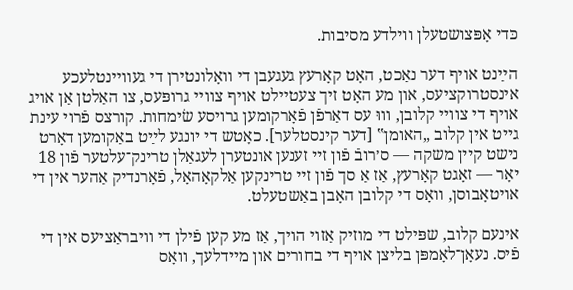כּדי אָפּצושטעלן ווילדע מסיבות.

הײַנט אויף דער נאַכט, האָט קאָרעץ געגעבן די וואָלונטירן די געוויינטלעכע אינסטרוקציעס, און מע האָט זיך צעטיילט אויף צוויי גרופּעס, צו האַלטן אַן אויג אויף די צוויי קלובן, וווּ עס דאַרפֿן פֿאָרקומען גרויסע שׂימחות. קורצס פֿרוי עינת גייט אין קלוב „האומן‟ [דער קינסטלער]. כאָטש די יונגע לײַט באַקומען דאָרט נישט קיין משקה — ס׳רובֿ פֿון זיי זענען אונטערן לעגאַלן טרינק־עלטער פֿון 18 יאָר — זאָגט קאָרעץ, אַז אַ סך פֿון זיי טרינקען אַלקאָהאָל, פֿאָרנדיק אַהער אין די אויטאָבוסן, וואָס די קלובן האָבן באַשטעלט.

אינעם קלוב, שפּילט די מוזיק אַזוי הויך, אַז מע קען פֿילן די וויבראַציעס אין די פֿיס. נעאָן־לאָמפּן בליצן אויף די בחורים און מיידלעך, וואָס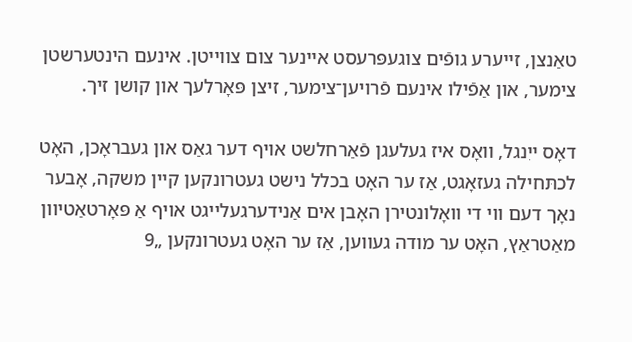טאַנצן, זייערע גופֿים צוגעפּרעסט איינער צום צווייטן. אינעם הינטערשטן צימער, און אַפֿילו אינעם פֿרויען־צימער, זיצן פּאָרלעך און קושן זיך.

דאָס ייִנגל, וואָס איז געלעגן פֿאַרחלשט אויף דער גאַס און געבראָכן, האָט לכתּחילה געזאָגט, אַז ער האָט בכלל נישט געטרונקען קיין משקה, אָבער נאָך דעם ווי די וואָלונטירן האָבן אים אַנידערגעלייגט אויף אַ פּאָרטאַטיוון מאַטראַץ, האָט ער מודה געווען, אַז ער האָט געטרונקען „9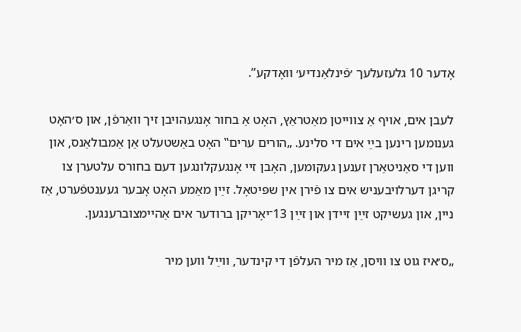אָדער 10 גלעזעלעך ׳פֿינלאַנדיע׳ וואָדקע”.

לעבן אים, אויף אַ צווייטן מאַטראַץ, האָט אַ בחור אָנגעהויבן זיך וואַרפֿן, און ס׳האָט גענומען רינען בײַ אים די סלינע. „הורים ערים‟ האָט באַשטעלט אַן אַמבולאַנס, און ווען די סאַניטאַרן זענען געקומען, האָבן זיי אָנגעקלונגען דעם בחורס עלטערן צו קריגן דערלויבעניש אים צו פֿירן אין שפּיטאָל. זײַן מאַמע האָט אָבער געענטפֿערט, אַז ניין, און געשיקט זײַן זיידן און זײַן 13־יאָריקן ברודער אים אַהיימצוברענגען.

„ס׳איז גוט צו וויסן, אַז מיר העלפֿן די קינדער, ווײַל ווען מיר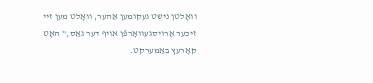וואָלטן נישט געקומען אַהער, וואָלט מען זיי זיכער אַרויסגעוואָרפֿן אויף דער גאַס,‟ האָט קאָרעץ באַמערקט.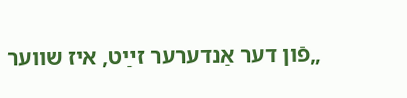„פֿון דער אַנדערער זײַט, איז שווער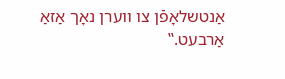אַנטשלאָפֿן צו ווערן נאָך אַזאַ אַרבעט.‟